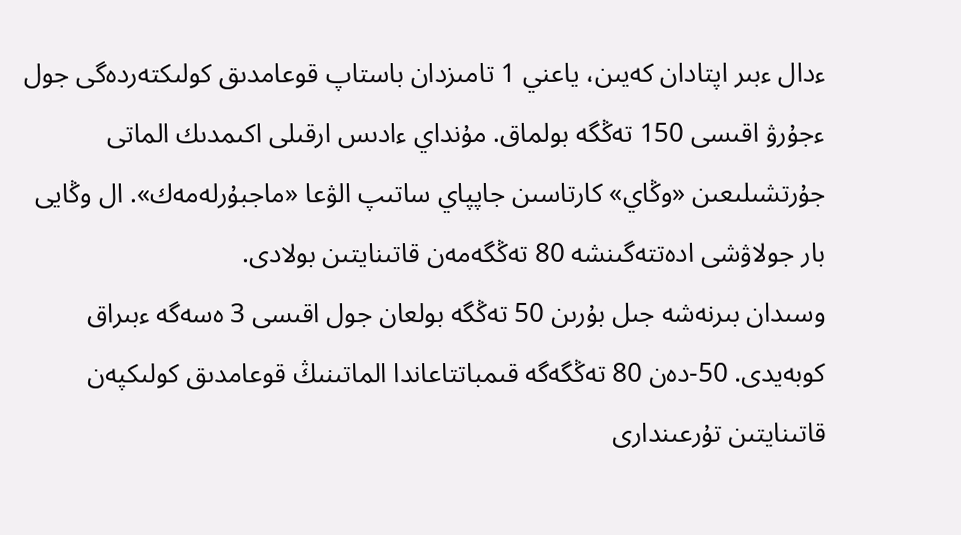ءدال ءبىر اپتادان كەيىن، ياعني 1 تامىزدان باستاپ قوعامدىق كولىكتەردەگى جول ءجۇرۋ اقىسى 150 تەڭگە بولماق. مۇنداي ءادىس ارقىلى اكىمدىك الماتى جۇرتشىلىعىن «وڭاي» كارتاسىن جاپپاي ساتىپ الۋعا «ماجبۇرلەمەك». ال وڭايى بار جولاۋشى ادەتتەگىنشە 80 تەڭگەمەن قاتىنايتىن بولادى.
وسىدان بىرنەشە جىل بۇرىن 50 تەڭگە بولعان جول اقىسى 3 ەسەگە ءبىراق كوبەيدى. 50-دەن 80 تەڭگەگە قىمباتتاعاندا الماتىنىڭ قوعامدىق كولىكپەن قاتىنايتىن تۇرعىندارى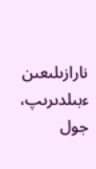نارازىلىعىن ءبىلدىرىپ، جول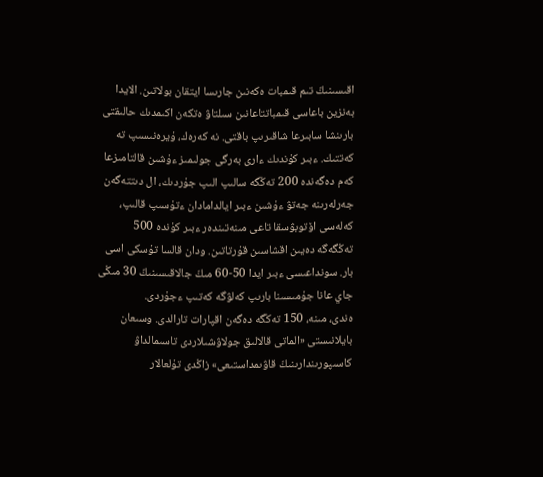اقىسىنىڭ تىم قىمبات ەكەنىن جارىسا ايتقان بولاتىن. الايدا بەنزين باعاسى قىمباتتاعانىن سىلتاۋ ەتكەن اكىمدىك حالىقتى بارىنشا سابىرعا شاقىرىپ باقتى. نە كەرەك، ۇيرەنىسىپ تە كەتتىك. ءبىر كۇندىك ءارى بەرگى جولىمىز ءۇشىن قالتامىزعا كەم دەگەندە 200 تەڭگە سالىپ الىپ جۇردىك، ال دىتتەگەن جەرلەرىنە جەتۋ ءۇشىن ءبىر ايالدامادان ءتۇسىپ قالىپ، كەلەسى اۆتوبۋسقا تاعى مىنەتىندەر ءبىر كۇندە 500 تەڭگەگە دەيىن اقشاسىن قۇرتاتىن. ودان قالسا تۇسكى اسى بار. سونداعىسى ءبىر ايدا 50-60 مىڭ جالاقىسىنىڭ 30 مىڭى جاي عانا جۇمىسىنا بارىپ كەلۋگە كەتىپ ءجۇردى.
ەندى، مىنە، 150 تەڭگە دەگەن اقپارات تارالدى. وسىعان بايلانىستى «الماتى قالالىق جولاۋشىلاردى تاسىمالداۋ كاسىپورىندارىنىڭ قاۋىمداستىعى» زاڭدى تۇلعالار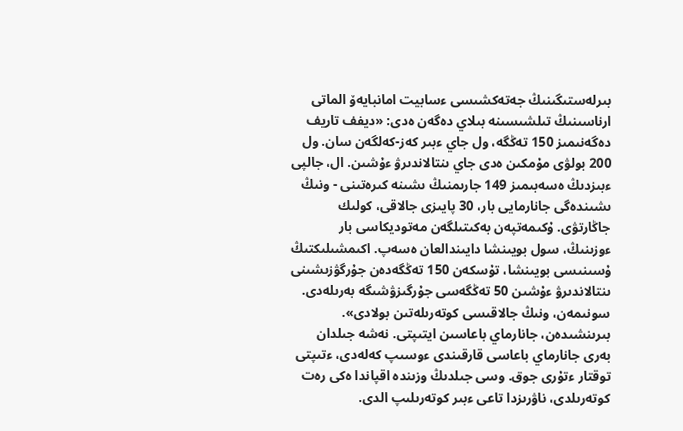بىرلەستىگىنىڭ جەتەكشىسى ءسابيت امانبايەۆ الماتى ارناسىنىڭ تىلشىسىنە بىلاي دەگەن ەدى: «ديفف تاريف دەگەنىمىز 150 تەڭگە، ول جاي ءبىر كەز-كەلگەن سان. ول 200 بولۋى مۇمكىن ەدى جاي ىنتالاندىرۋ ءۇشىن. ال، جالپى ءبىزدىڭ ەسەبىمىز 149 جارىمنىڭ ىشىنە كىرەتىنى - ونىڭ ىشىندەگى جانارمايى بار، 30 پايىزى جالاقى، كولىك جاڭارتۋى. ۇكىمەتپەن بەكىتىلگەن مەتوديكاسى بار ءوزىنىڭ، سول بويىنشا دايىندالعان ەسەپ. اكىمشىلىكتىڭ ۇسىنىسى بويىنشا، تۇسكەن 150 تەڭگەدەن جۇرگۋزىشىنى ىنتالاندىرۋ ءۇشىن 50 تەڭگەسى جۇرگىزۋشىگە بەرىلەدى. سونىمەن، ونىڭ جالاقىسى كوتەرىلەتىن بولادى».
بىرىنشىدەن، جانارماي باعاسىن ايتىپتى. نەشە جىلدان بەرى جانارماي باعاسى قارقىندى ءوسىپ كەلەدى، ءتىپتى توقتار ءتۇرى جوق. وسى جىلدىڭ وزىندە اقپاندا ەكى رەت كوتەرىلدى، ناۋرىزدا تاعى ءبىر كوتەرىلىپ الدى.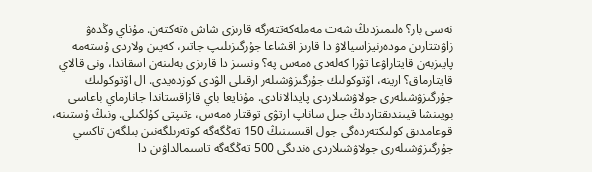نەسى بار؟ ەلىمىزدىڭ شەت مەملەكەتتەرگە قارىزى شاش ەتەكتەن. مۇناي وڭدەۋ زاۋىتتارىن مودەرنيزاسيالاۋ دا قارىز اقشاعا جۇرگىزىلىپ جاتىر، كەيىن ولاردى ۇستەمە پايىزبەن قايتاراۋعا تۋرا كەلەدى ەمەس پە؟ ونسىز دا قارىزى بەلىنەن اسقاندا، ونى قالاي قايتارماق؟ ارينە، اۆتوكولىك جۇرگىزۋشىلەر ارقىلى الۋدى كوزدەيدى. ال اۆتوكولىك جۇرگىزۋشىلەرى جولاۋشىلاردى پايدالانادى. مۇنايعا باي قازاقستاندا جانارماي باعاسى بويىنشا قيىندىقتاردىڭ جىل ساناپ ارتۋى توقتار ەمەس، ءتىپتى كۇلكىلى. ونىڭ ۇستىنە، قوعامدىق كولىكتەردەگى جول اقىسىنىڭ 150 تەڭگەگە كوتەرىلگەنىن بىلگەن تاكسي جۇرگىزۋشىلەرى جولاۋشىلاردى ەندىگى 500 تەڭگەگە تاسىمالداۋىن دا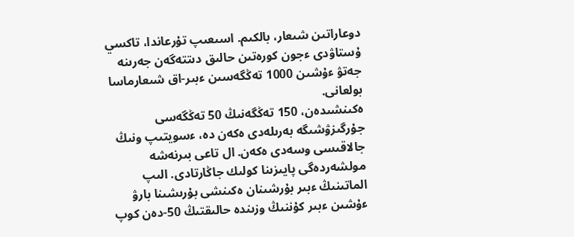دوعاراتىن شىعار، بالكىم. اسىعىپ تۇرعاندا، تاكسي ۇستاۋدى ءجون كورەتىن حالىق دىتتەگەن جەرىنە جەتۋ ءۇشىن 1000 تەڭگەسىن ءبىر-اق شىعارماسا بولعانى.
ەكىنشىدەن، 150 تەڭگەنىڭ 50 تەڭگەسى جۇرگىزۋشىگە بەرىلەدى ەكەن دە، ءسويتىپ ونىڭ جالاقىسى وسەدى ەكەن. ال تاعى بىرنەشە مولشەردەگى پايىزىنا كولىك جاڭارتادى. الىپ الماتىنىڭ ءبىر بۇرشىنان ەكىنشى بۇرىشىنا بارۋ ءۇشىن ءبىر كۇننىڭ وزىندە حالىقتىڭ 50-دەن كوپ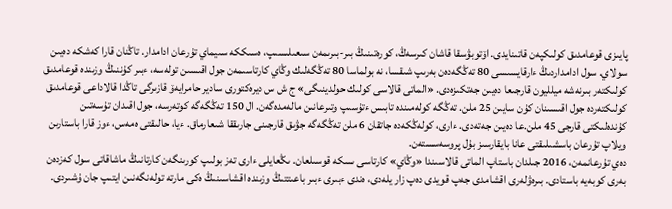پايىزى قوعامدىق كولىكپەن قاتىنايدى. اۆتوبۋسقا قاشان كىرسەڭ، كورەتىنىڭ بىر-بىرىمەن سىعىلىسىپ، ەسىككە سىيماي تۇرعان ادامدار. تاڭنان قارا كەشكە دەيىن سولاي. سول ادامداردىڭ ءارقايسىسى 80 تەڭگەدەن بەرىپ شىقسا، نە بولماسا 80 تەڭگەلىك وڭاي كارتاسىمەن جول اقىسىن تولەسە، ءبىر كۇننىڭ وزىندە قوعامدىق كولىكتەر بىرنەشە ميلليون قارجىعا دەيىن جەتكىزەدى. «الماتى قالاسى كولىك حولدينىگى» ج ش س ديرەكتورى سادير حامرايەۆ قازىرگى تاڭدا قالاداعى قوعامدىق كولىكتەردە جول اقىسىنان كۇن سايىن 25 ملن. تەڭگە كولەمىندە تابىس ءتۇسىپ وتىرعانىن مالەمدەگەن. ال 150 تەڭگەگە كوتەرسە، جول اقىدان تۇسەتىن كۇندەلىكتى قارجى 45 ملن.عا دەيىن جەتەدى. ءارى، كولەڭكەدە جاتقان 6 ملن تەڭگەگە جۋىق قارجىنى جارىققا شىعارماق. ءيا، حالىقتى ەمەس، ءوز قارا باستارىن ويلاپ تۇرعان باسشىلىقتى عانا بايقارسىز بۇل پروسەسستەن.
دەي تۇرعانمەن، 2016 جىلدان باستاپ الماتى قالاسىندا «وڭاي» كارتاسى ىسكە قوسىلعان. ىڭعايلى ءارى تەز بولىپ كورىنگەن كارتانىڭ ماشاقاتى سول كەزدەن بەرى كوبەيە باستادى. بىرەۋلەرى اقشامدى جەپ قويدى دەپ زار يلەدى، ەندى ءبىرى ءبىر باعىتتىڭ وزىندە اقشاسىنىڭ ەكى مارتە تولەنگەنىن ايتىپ جان ۇشىردى.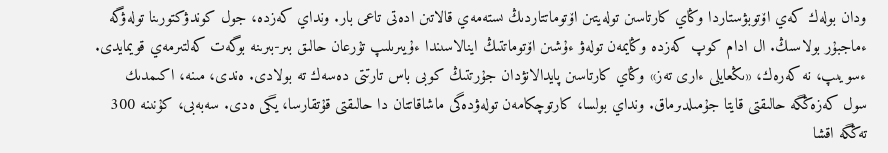ودان بولەك كەي اۆتوبۋستاردا وڭاي كارتاسىن تولەيتىن اۆتوماتتاردىڭ ىستەمەي قالاتىن ادەتى تاعى بار. ونداي كەزدە، جول كوندۋكتورىنا تولەۋگە ءماجبۇر بولاسىڭ. ال ادام كوپ كەزدە وڭايمەن تولەۋ ءۇشىن اۆتوماتتىڭ اينالاسىندا ءۇيىرىلىپ تۇرعان حالىق بىر-بىرىنە بوگەت كەلتىرمەي قويمايدى. ءسويىپ، نە كەرەك، «ىڭعايلى ءارى تەز» وڭاي كارتاسىن پايدالانۋدان جۇرتتىڭ كوبى باس تارتتى دەسەك تە بولادى. ەندى، مىنە، اكىمدىك سول كەزەڭگە حالىقتى قايتا جۇمىلدىرماق. ونداي بولسا، كارتوچكامەن تولەۋدەگى ماشاقاتتان دا حالىقتى قۇتقارسا، يگى ەدى. سەبەبى، كۇنىنە 300 تەڭگە اقشا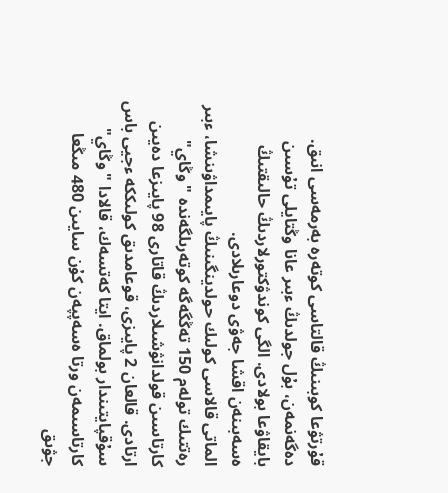قۇرتۋعا كوبىنىڭ قالتاسى كوتەرە بەرمەسى انىق.
دەگەنمەن، بۇل جولدىڭ ءبىر عانا وڭتايلى تۇسىن بايقاۋعا بولادى. الگى كوندۋكتورلاردىڭ حالىقتىڭ ەسەبىنەن اقشا جەۋى دوعارىلادى.
الماتى قالاسى كولىك حولدينگىنىڭ پايىمداۋىنشا، ءبىر رەتتىك تولەم 150 تەڭگەگە كوتەرىلگەندە "وڭاي" كارتاسىن قولدانۋشىلاردىڭ قاتارى 98 پايىزعا دەيىن ارتادى. قالعان 2 پايىزى، قوعامدىق كولىككە ءجيى باس سۇقپايتىندار بولماق. ايتا كەتسەك، قالادا "وڭاي" كارتاسىمەن ورتا ەسەپپەن كۇن سايىن 480 مىڭعا جۋىق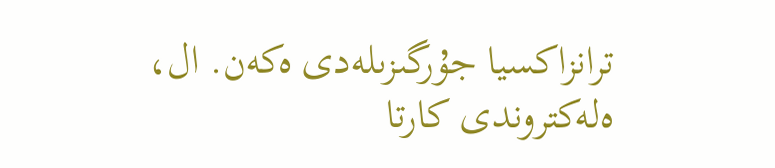ترانزاكسيا جۇرگىزىلەدى ەكەن. ال، ەلەكتروندى كارتا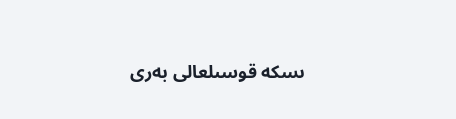ىسكە قوسىلعالى بەرى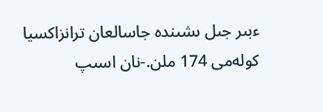ءبىر جىل ىشىندە جاسالعان ترانزاكسيا كولەمى 174 ملن.-نان اسىپ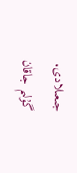جىعىلادى.
گۇلىم جاقان